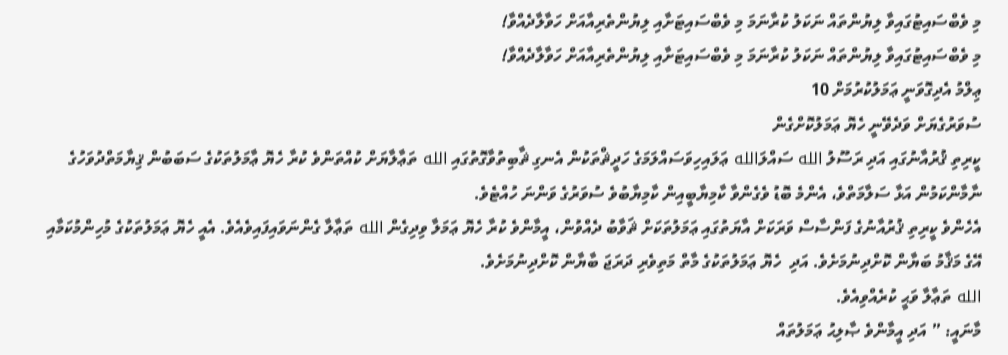މި ވެބްސައިޓުގައިވާ ލިޔުންތައް ނަކަލު ކުރާނަމަ މި ވެބްސައިޓަށާއި ލިޔުންތެރިއާއަށް ހަވާލާދެއްވާ!
މި ވެބްސައިޓުގައިވާ ލިޔުންތައް ނަކަލު ކުރާނަމަ މި ވެބްސައިޓަށާއި ލިޔުންތެރިއާއަށް ހަވާލާދެއްވާ!
ޢިލްމު އެދިގޮވަނީ ޢަމަލުކުރުމަށް 10
ސުވަރުގެޔަށް ވަދެވޭނީ ހެޔޮ ޢަމަލުކޮށްގެން
ކީރިތި ޤުރުއާނުގައި އަދި ރަސޫލު الله ސައްލަالله ޢަލައިހިވަސައްލަމަގެ ހަދީޘްތަކުން އެނގި ޘާބިތުވާގޮތުގައި الله ތަޢާލާޔަށް ކުއްތަންވެ ކުރާ ހެޔޮ ޢާމަލުތަކުގެ ސަބަބުން ޤިޔާމަތްދުވަހުގެ ނާމާންކަމުން އަޅާ ސަލާމަތްވެ، އެންމެ ބޮޑު ވެގެންވާ ކާމިޔާބީއިން ކާމިޔާބުވެ ސުވަރުގެ ވަންނަ ހުއްޓެވެ.
އެހެންވެ ކީރިތި ޤުރުއާނުގެ ފަންސާސް ވަރަކަށް އާޔަތުގައި ޢަމަލުތަކަށް ޘަވާބު ދެއްވުން، އީމާންވެ ކުރާ ހެޔޮ ޢަމަލާ ވިދިގެން الله ތަޢާލާ ގެންނަވައިފައިވެއެވެ. އެއީ ހެޔޮ ޢަމަލުތަކުގެ މުހިންމުކަމާއި އޭގެ މަޤާމު ބަޔާން ކޮށްދިނުމަށެވެ. އަދި  ހެޔޮ ޢަމަލުތަކުގެ މާތް މަތިވެރި ދަރަޖަ ބާޔާން ކޮށްދިނުމަށެވެ.
الله ތަޢާލާ ވަޙީ ކުރެއްވިއެވެ.
މާނައީ: ” އަދި އީމާންވެ ޞާލިޙު ޢަމަލުތައް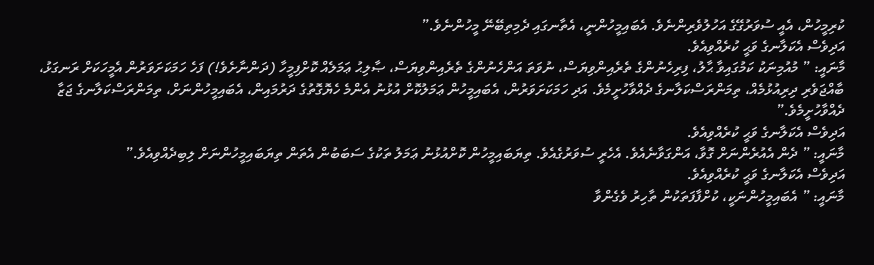ކުރިމީހުން، އެއީ ސުވަރުގޭގެ އަހުލުވެރިންނެވެ. އެބައިމީހުންނީ، އެތާނގައި ދެމިތިބޭނޭ މީހުންނެވެ.”
އަދިވެސް އެކަލާނގެ ވަޙީ ކުރެއްވިއެވެ.
މާނައީ: ” މުއުމިނަކު ކަމުގައިވާ ޙާލު، ފިރިހެނުންގެ ތެރެއިންވިޔަސް، ނުވަތަ އަންހެނުންގެ ތެރެއިންވިޔަސް، ޞާލިޙު ޢަމަލެއް ކޮށްފިމީހާ (ދަންނާށެވެ!) ފަހެ ހަމަކަށަވަރުން އެމީހަކަށް ރަނގަޅު، ބާއްޖަވެރި ދިރިއުޅުމެއް، ތިމަންރަސްކަލާނގެ ދެއްވާހުށީމެވެ. އަދި ހަމަކަށަވަރުން، އެބައިމީހުން ޢަމަލުކޮށް އުޅުނު އެންމެ ހެޔޮގޮތުގެ ދަރުމައިން، އެބައިމީހުންނަށް، ތިމަންރަސްކަލާނގެ ޖަޒާ ދެއްވާހުށީމެވެ.”
އަދިވެސް އެކަލާނގެ ވަޙީ ކުރެއްވިއެވެ.
މާނައީ: ” ދެން އެއުރެންނަށް ގޮވާ، އަންގަވާނެއެވެ. އެހެރީ ސުވަރުގެއެވެ. ތިޔަބައިމީހުން ކޮށްއުޅުނު ޢަމަލު ތަކުގެ ސަބަބުން އެތަން ތިޔަބައިމީހުންނަށް ލިބިދެއްވިއެވެ.”
އަދިވެސް އެކަލާނގެ ވަޙީ ކުރެއްވިއެވެ.
މާނައީ: ” އެބައިމީހުންނަކީ، ކުށްފާފަތަކުން ތާހިރު ވެގެންވާ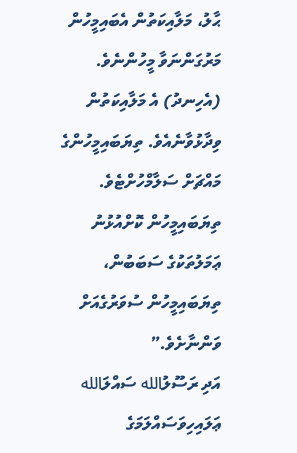ޙާލު، މަލާއިކަތުން އެބައިމީހުން މަރުގަންނަވާ މީހުންނެވެ. (އެހިނދު) އެ މަލާއިކަތުން ވިދާޅުވާނެއެވެ. ތިޔަބައިމީހުންގެ މައްޗަށް ސަލާމްހުށްޓެވެ. ތިޔަބައިމީހުން ކޮށްއުޅުނު ޢަމަލުތަކުގެ ސަބަބުން، ތިޔަބައިމީހުން ސުވަރުގެއަށް ވަންނާށެވެ.”
އަދި ރަސޫލުالله ސައްލަالله ޢަލައިހިވަސައްލަމަގެ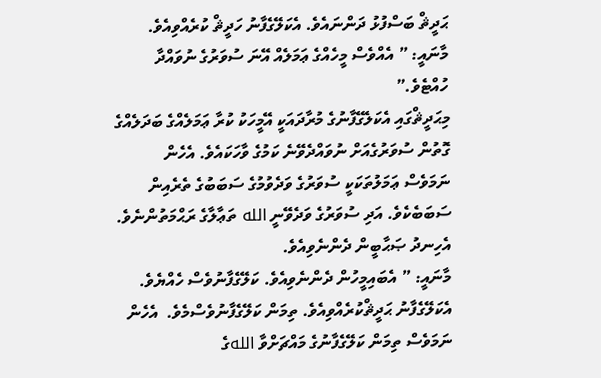ޙަދީޘް ބަސްފުޅު ދަންނައެވެ. އެކަލޭގެފާނު ހަދީޘް ކުރެއްވިއެވެ.
މާނައީ: ” އެއްވެސް މީހެއްގެ ޢަމަލެއް އޭނަ ސުވަރުގެ ނުވައްދާ ހުއްޓެވެ.”
މިޙަދީޘްގައި އެކަލެގޭފާނުގެ މުރާދައަކީ އޭމީހަކު ކުރާ ޢަމަލެއްގެ ބަދަލެއްގެ ގޮތުން ސުވަރުގެއަށް ނުވައްދެވޭނެ ކަމުގެ ވާހަކައެވެ. އެހެން ނަމަވެސް ޢަމަލުތަކަކީ ސުވަރުގެ ވަދެވުމުގެ ސަބަބުގެ ތެރެއިން ސަބަބެކެވެ. އަދި ސުވަރުގެ ވަދެވޭނީ الله ތަޢާލާގެ ރަޙްމަތުންނެވެ.
އެހިނދު ޞަޙާބީން ދެންނެވިއެވެ.
މާނައީ: ” އެބައިމީހުން ދެންނެވިއެވެ. ކަލޭގެފާނުވެސް ހެއްޔެވެ. އެކަލޭގެފާނު ޙަދީޘްކުރެއްވިއެވެ. ތިމަން ކަލޭގެފާނުވެސްމެވެ.  އެހެން ނަމަވެސް ތިމަން ކަލޭގެފާނުގެ މައްޗަށްވާ اللهގެ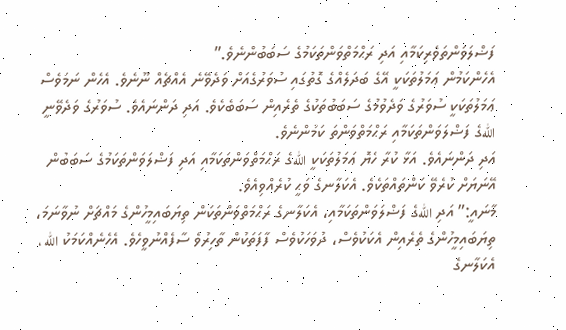ފަޟްލަވަންތަވެރިކަމާއި އަދި ރަޙްމަތްވަންތަކަމުގެ ސަބަބުންނެވެ.”
އެހެންކަމުން ޢަމަލުތަކަކީ އޭގެ ބަދަލެއްގެ ގޮތުގައި ސުވަރުގެއަށް ވަދެވޭނެ އެއްޗެއް ނޫނެވެ. އެހެން ނަމަވެސް ޢަމަލުތަކަކީ ސުވަރުގެ ވަދެވުމުގެ ސަބަބުތަކުގެ ތެރެއިން ސަބަބެކެވެ. އަދި ދަންނައެވެ. ސުވަރުގެ ވަދެވޭނީ اللهގެ ފަޟްލަވަންތަކަމާއި ރަޙްމަތްވަންތަ ކަމުންނެވެ.
އަދި ދަންނައެވެ. އަޅާ ކުރާ ހެޔޮ ޢަމަލުތަކަކީ اللهގެ ރަޙްމަތްވަންތަކަމާއި އަދި ފަޟްލަވަންތަކަމުގެ ސަބަބުން އޭނަޔަށް ކުރެވޭ ކަންތައްތަކެވެ. އެކަލާނގެ ވަޙީ ކުރެއްވިއެވެ.
މާނައީ:” އަދި اللهގެ ފަޟްލަވަންތަކަމާއި، އެކަލާނގެ ރަޙްމަތްވަންތަކަން ތިޔަބައިމީހުންގެ މައްޗަށް ނުވާނަމަ، ތިޔަބައިމީހުންގެ ތެރެއިން އެކަކުވެސް، ދުވަހަކުވެސް ފާފަތަކުން ތާހިރުވެ ސާފެއްނުވީހެވެ. އެހެނެއްކަމަކު الله ، އެކަލާނގެ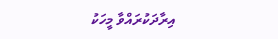އިރާދަކުރައްވާ މީހަކު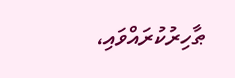ޠާހިރުކުރައްވައި،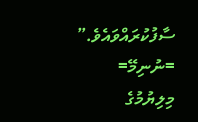ސާފުކުރައްވައެވެ.”
=ނުނިމޭ=
މިލިޔުމުގެ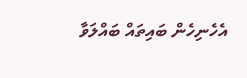އެހެނިހެން ބައިތައް ބައްލަވާ